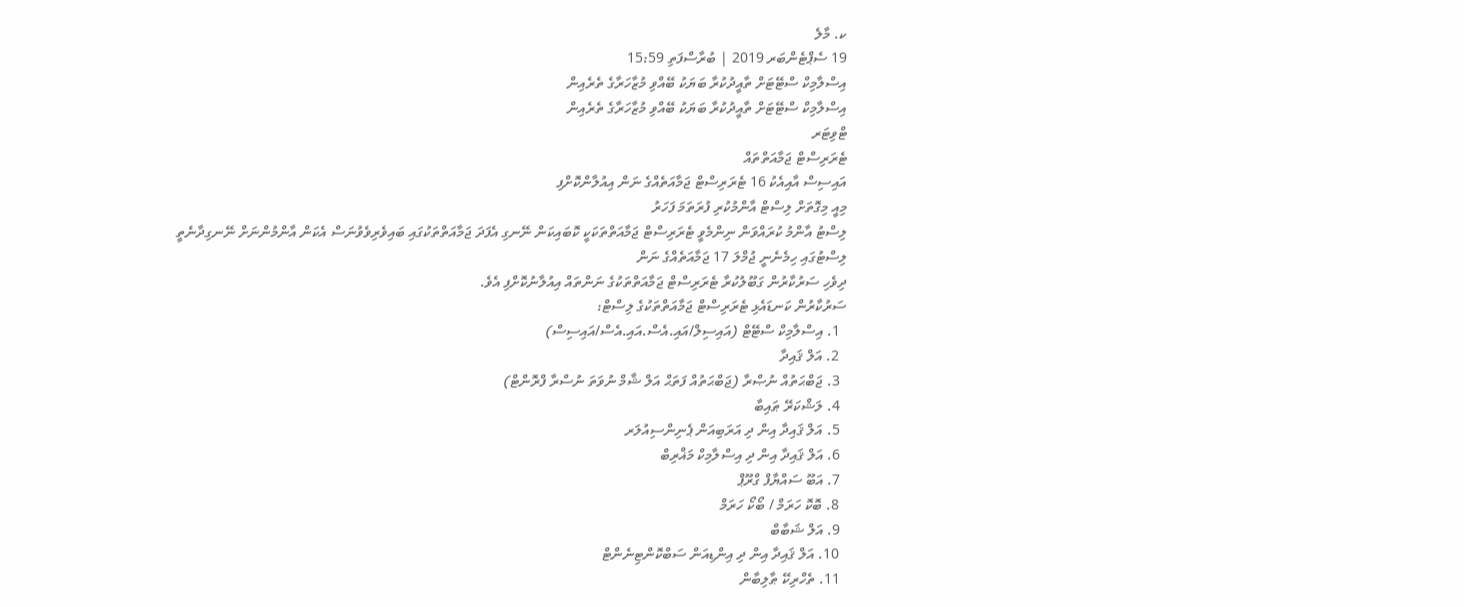ކ. މާލެ
19 ސެޕްޓެންބަރ 2019 | ބުރާސްފަތި 15:59
އިސްލާމިކް ސްޓޭޓަށް ތާއީދުކުރާ ބަޔަކު ބޭއްވި މުޒާހަރާގެ ތެރެއިން
އިސްލާމިކް ސްޓޭޓަށް ތާއީދުކުރާ ބަޔަކު ބޭއްވި މުޒާހަރާގެ ތެރެއިން
ޓްވިޓަރ
ޓެރަރިސްޓް ޖަމާއަތްތައް
އައިސިސް އާއިއެކު 16 ޓެރަރިސްޓް ޖަމާއަތެއްގެ ނަން އިއުލާންކޮށްފި
މިއީ މިގޮތަށް ލިސްޓް އާންމުކުރި ފުރަތަމަ ފަހަރު
ލިސްޓު އާންމު ކުރައްވަން ނިންމެވީ ޓެރަރިސްޓް ޖަމާއަތްތަކަކީ ކޮބައިކަން ނޭނގި އެފަދަ ޖަމާއަތްތަކުގައި ބައިވެރިވެވުނަސް އެކަން އާންމުންނަށް ނޭނގިދާނެތީ
ލިސްޓުގައި ހިމެނެނީ ޖުމްލަ 17 ޖަމާއަތެއްގެ ނަން
ދިވެހި ސަރުކާރުން ގަބޫލުކުރާ ޓެރަރިސްޓް ޖަމާއަތްތަކުގެ ނަންތައް އިއުލާނުކޮށްފި އެވެ.
ސަރުކާރުން ކަނޑައެޅި ޓެރަރިސްޓް ޖަމާއަތްތަކުގެ ލިސްޓް:
  1. އިސްލާމިކް ސްޓޭޓް (އައިސިލް/އައި.އެސް.އައި.އެސް/އައިސިސް)
  2. އަލް ޤައިދާ
  3. ޖަބްޙަތުއް ނުޞްރާ (ޖަބްޙަތުއް ފަތަޙް އަލް ޝާމް ނުވަތަ ނުސްރާ ފްރޮންޓް)
  4. ލަޝްކަރޭ ޠައިބާ
  5. އަލް ޤައިދާ އިން ދި އަރަބިއަން ޕެނިންސިއުލަރ
  6. އަލް ޤައިދާ އިން ދި އިސްލާމިކް މަޣްރިބް
  7. އަބޫ ސައްޔާފް ގްރޫޕް
  8. ބޮކޮ ހަރަމް / ބޯކޯ ހަރަމް
  9. އަލް ޝަބާބް
  10. އަލް ޤައިދާ އިން ދި އިންޑިއަން ސަބްކޮންޓިނެންޓް
  11. ތެހްރިކޭ ޠާލިބާން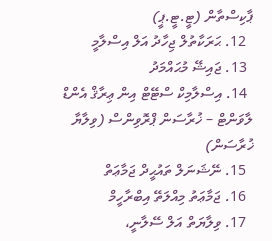ޕާކިސްތާން (ޓީ.ޓީ.ޕީ)
  12. ޙަރަކާތުލް ޖިހާދު އަލް އިސްލާމީ
  13. ޖައިޝޭ މުޙައްމަދު
  14. އިސްލާމިކް ސްޓޭޓް އިން ޢިރާޤް އެންޑް ލާވަންޓް – ޚުރާސަން ޕްރޮވިންސް (ވިލާޔާ ޚުރާސަން)
  15. ނޭޝަނަލް ތައުޙީދް ޖަމާޢަތް
  16. ޖަމާޢަތު މިއްލަތޭ އިބްރާހީމް
  17. ވިލާޔަތް އަލް ސޭލާނީ،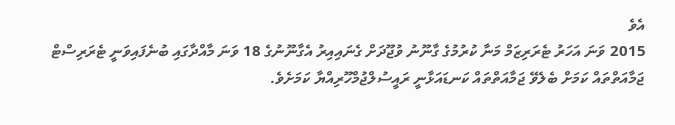އެވެ
2015 ވަނަ އަހަރު ޓެރަރިޒަމް މަނާ ކުރުމުގެ ގާނޫނު ވުޖޫދަށް ގެނައިއިރު އެގާނޫނުގެ 18 ވަނަ މާއްދާގައި ބުނެފައިވަނީ ޓެރަރިސްޓް ޖަމާއަތްތައް ކަމަށް ބެލެވޭ ޖަމާއަތްތައް ކަނޑައަޅާނީ ރައީސުލްޖުމްހޫރިއްޔާ ކަމަށެވެ.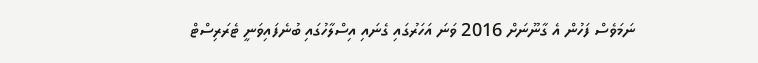ނަމަވެސް ފަހުން އެ ގާނޫނަށް 2016 ވަނަ އަހަރުގައި ގެނައި އިސްލާހުގައި ބުނެފައިވަނީ ޓެރަރިސްޓް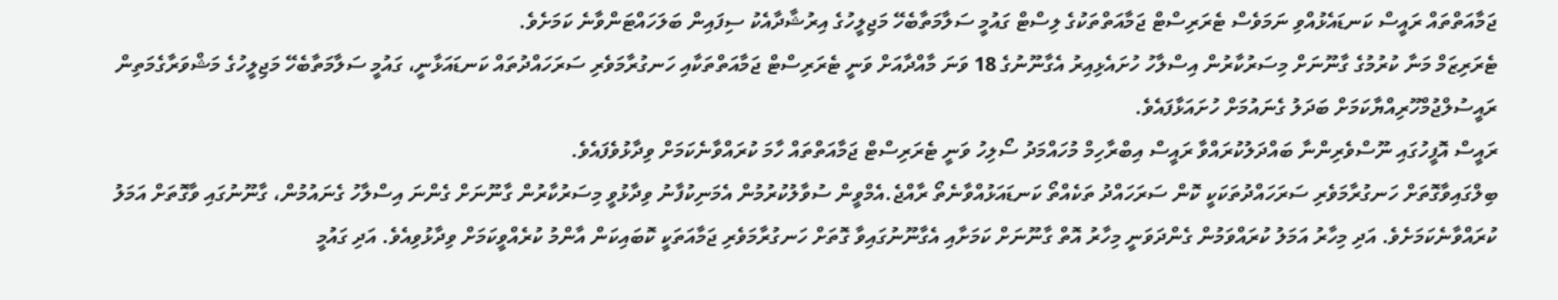ޖަމާއަތްތައް ރައީސް ކަނޑައެޅުއްވި ނަމަވެސް ޓެރަރިސްޓް ޖަމާއަތްތަކުގެ ލިސްޓް ގައުމީ ސަލާމަތާބެހޭ މަޖިލީހުގެ އިރުޝާދާއެކު ސިފައިން ބަލަހައްޓަންވާނެ ކަމަށެވެ.
ޓެރަރިޒަމް މަނާ ކުރުމުގެ ގާނޫނަށް މިސަރުކާރުން އިސްލާހު ހުށައެޅިއިރު އެގާނޫނުގެ 18 ވަނަ މާއްދާއަށް ވަނީ ޓެރަރިސްޓް ޖަމާއަތްތަކާއި ހަނގުރާމަވެރި ސަރަހައްދުތައް ކަނޑައަޅާނީ، ގައުމީ ސަލާމަތާބެހޭ މަޖިލީހުގެ މަޝްވަރާގެމަތިން ރައީސުލްޖުމްހޫރިއްޔާކަމަށް ބަދަލު ގެނައުމަށް ހުށައަޅާފައެވެ.
ރައީސް އޮފީހުގައި ނޫސްވެރިންނާ ބައްދަލުކުރައްވާ ރައީސް އިބްރާހިމް މުހައްމަދު ސޯލިހު ވަނީ ޓެރަރިސްޓް ޖަމާއަތްތައް ހާމަ ކުރައްވާނެކަމަށް ވިދާޅުވެފައެވެ.
ބިލްގައިވާގޮތަށް ހަނގުރާމަވެރި ސަރަހައްދުތަކަކީ ކޮން ސަރަހައްދު ތަކެއްތޯ ކަނޑައަޅުއްވާނެތޯ ރާއްޖެ.އެމްވީން ސުވާލުކުރުމުން އެމަނިކުފާނު ވިދާޅުވީ މިސަރުކާރުން ގާނޫނަށް ގެންނަ އިސްލާހު ގެނައުމުން، ގާނޫނުގައި ވާގޮތަށް އަމަލު ކުރައްވާނެކަމަށެވެ. އަދި މިހާރު އަމަލު ކުރައްވަމުން ގެންދަވަނީ މިހާރު އޮތް ގާނޫނަށް ކަމަށާއި އެގާނޫނުގައިވާ ގޮތަށް ހަނގުރާމަވެރި ޖަމާއަތަކީ ކޮބައިކަން އާންމު ކުރެއްވީކަމަށް ވިދާޅުވިއެވެ. އަދި ގައުމީ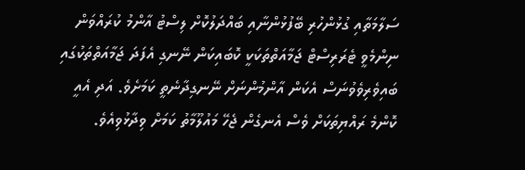ސަލާމަތާއި ގުޅުންހުރި ބޭފުޅުންނާއި ބައްދަލުކޮށް ލިސްޓު އާންމު ކުރައްވަން ނިންމެވީ ޓެރަރިސްޓް ޖަމާއަތްތަކަކީ ކޮބައިކަން ނޭނގި އެފަދަ ޖަމާއަތްތަކުގައި ބައިވެރިވެވުނަސް އެކަން އާންމުންނަށް ނޭނގިދާނެތީ ކަމަށެވެ. އަދި އެއީ ކޮންމެ ރައްޔިތަކަށް ވެސް އެނގެން ޖެހޭ މައުލޫމާތު ކަމަށް ވިދާޅުވިއެވެ.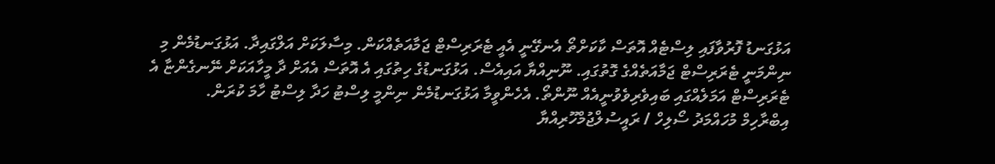އަޅުގަނޑު ފޮރުވާފައި ލިސްޓެއް އޮތަސް ކާކަށްތޯ އެނގޭނީ އެއީ ޓެރަރިސްޓް ޖަމާއަތެއްކަން. މިސާލަކަށް އަލްގައިދާ. އަޅުގަނޑުމެން މި ނިންމަނީ ޓެރަރިސްޓް ޖަމާއަތެއްގެ ގޮތުގައި. ނޫނިއްޔާ އައިއެސް. އަޅުގަނޑުގެ ހިތުގައި އެ އޮތަސް އެއަށް ދާ މީހާއަކަށް ނޭނގެންޏާ އެ ޓެރަރިސްޓް އަމަލެއްގައި ބައިވެރިވެވުނީއެއް ނޫންތޯ. އެހެންވީމާ އަޅުގަނޑުމެން ނިންމީ ލިސްޓު ހަދާ ލިސްޓު ހާމަ ކުރަން.
އިބްރާހިމް މުހައްމަދު ސޯލިހް / ރައީސުލްޖުމްހޫރިއްޔާ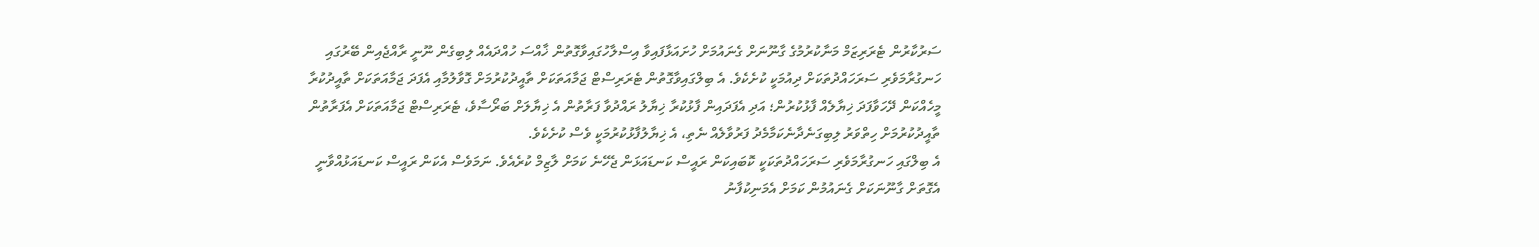ސަރުކާރުން ޓެރަރިޒަމް މަނާކުރުމުގެ ގާނޫނަށް ގެނައުމަށް ހުށައަޅާފައިވާ އިސްލާހުގައިވާގޮތުން ޚާއްސަ ހުއްދައެއް ލިބިގެން ނޫނީ ރާއްޖެއިން ބޭރުގައި ހަނގުރާމަވެރި ސަރަހައްދުތަކަށް ދިއުމަކީ ކުށެކެވެ. އެ ބިލްގައިވާގޮތުން ޓެރަރިސްޓް ޖަމާއަތަކަށް ތާއީދުކުރުމަށް ގޮވާލުމާއި އެފަދަ ޖަމާއަތަކަށް ތާއީދުކުރާ މީހެއްކަން ދޭހަވާފަދަ ޚިޔާލެއް ފާޅުކުރުން؛ އަދި އެފަދައިން ފާޅުކުރާ ޚިޔާލު ރައްދުވާ ފަރާތުން އެ ޚިޔާލަށް ބަރޯސާވެ، ޓެރަރިސްޓް ޖަމާއަތަކަށް އެފަރާތުން ތާއީދުކުރުމަށް ހިތްވަރު ލިބިގަނެދާނެކަމާމެދު ފަރުވާލެއް ނެތި، އެ ޚިޔާލުފާޅުކުރުމަކީ ވެސް ކުށެކެވެ.
އެ ބިލްގައި ހަނގުރާމަވެރި ސަރަހައްދުތަކަކީ ކޮބައިކަން ރައީސް ކަނޑައަޅަން ޖެހޭނެ ކަމަށް ލާޒިމް ކުރެއެވެ. ނަމަވެސް އެކަން ރައީސް ކަނޑައަޅުއްވާނީ އެގޮތަށް ގާނޫނަކަށް ގެނައުމުން ކަމަށް އެމަނިކުފާނު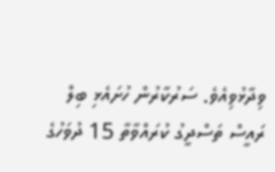ވިދާޅުވިއެވެ. ސަރުކާރުން ހުށައެޅި ބިލް ރައީސް ތަސްދީގު ކުރައްވާތާ 15 ދުވަހުގެ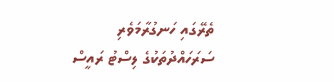ތެރޭގައި ހަނގުރާމަވެރި ސަރަހައްދުތަކުގެ ލިސްޓު ރައީސް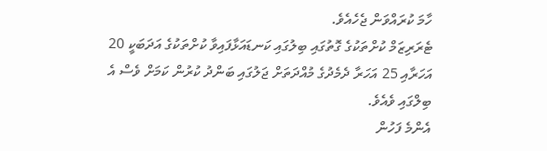ހާމަ ކުރައްވަން ޖެހެއެވެ.
ޓެރަރިޒަމް ކުށްތަކުގެ ގޮތުގައި ބިލުގައި ކަނޑައަޅާފައިވާ ކުށްތަކުގެ އަދަބަކީ 20 އަހަރާއި 25 އަހަރާ ދެމެދުގެ މުއްދަތަށް ޖަލުގައި ބަންދު ކުރުން ކަމަށް ވެސް އެ ބިލްގައި ވެއެވެ.
އެންމެ ފަހުން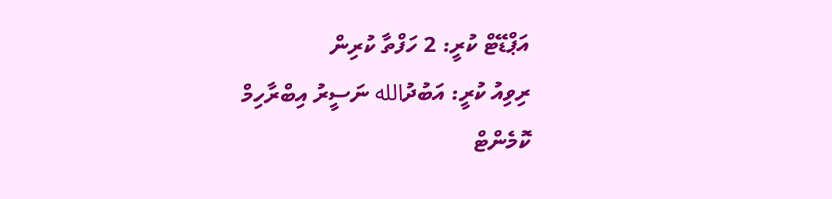އަޕްޑޭޓް ކުރީ: 2 ހަފްތާ ކުރިން
ރިވިއު ކުރީ: އަބުދުالله ނަސީރު އިބްރާހިމް
ކޮމެންޓް